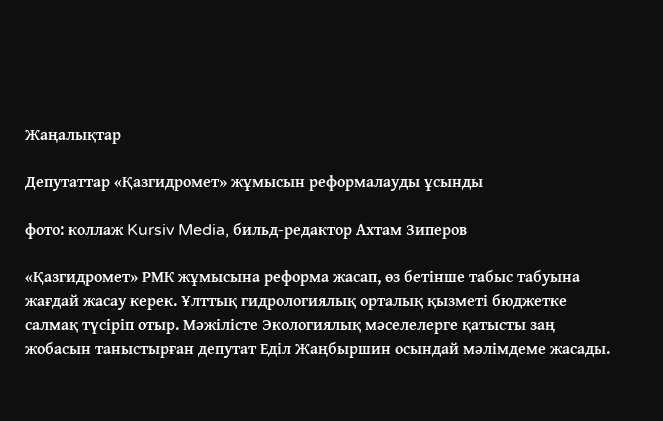Жаңалықтар

Депутаттар «Қазгидромет» жұмысын реформалауды ұсынды

фото: коллаж Kursiv Media, бильд-редактор Ахтам Зиперов

«Қазгидромет» РМК жұмысына реформа жасап, өз бетінше табыс табуына жағдай жасау керек. Ұлттық гидрологиялық орталық қызметі бюджетке салмақ түсіріп отыр. Мәжілісте Экологиялық мәселелерге қатысты заң жобасын таныстырған депутат Еділ Жаңбыршин осындай мәлімдеме жасады.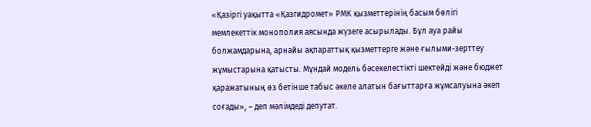«Қазіргі уақытта «Қазгидромет» РМК қызметтерінің басым бөлігі мемлекеттік монополия аясында жүзеге асырылады. Бұл ауа райы болжамдарына, арнайы ақпараттық қызметтерге және ғылыми-зерттеу жұмыстарына қатысты. Мұндай модель бәсекелестікті шектейді және бюджет қаражатының өз бетінше табыс әкеле алатын бағыттарға жұмсалуына әкеп соғады», – деп мәлімдеді депутат.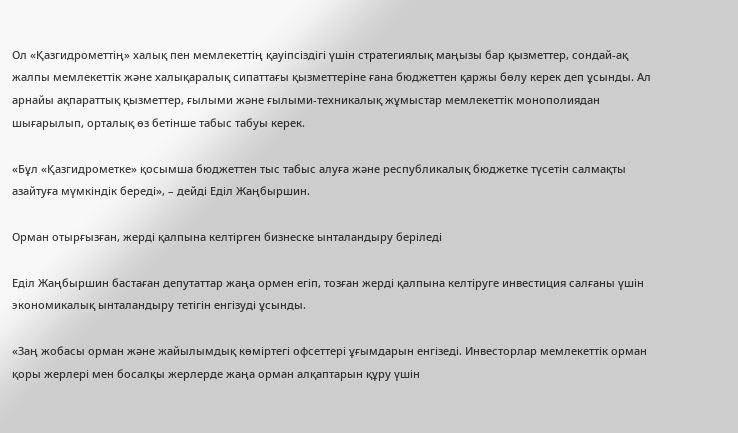Ол «Қазгидрометтің» халық пен мемлекеттің қауіпсіздігі үшін стратегиялық маңызы бар қызметтер, сондай-ақ жалпы мемлекеттік және халықаралық сипаттағы қызметтеріне ғана бюджеттен қаржы бөлу керек деп ұсынды. Ал арнайы ақпараттық қызметтер, ғылыми және ғылыми-техникалық жұмыстар мемлекеттік монополиядан шығарылып, орталық өз бетінше табыс табуы керек.

«Бұл «Қазгидрометке» қосымша бюджеттен тыс табыс алуға және республикалық бюджетке түсетін салмақты азайтуға мүмкіндік береді», – дейді Еділ Жаңбыршин.

Орман отырғызған, жерді қалпына келтірген бизнеске ынталандыру беріледі

Еділ Жаңбыршин бастаған депутаттар жаңа ормен егіп, тозған жерді қалпына келтіруге инвестиция салғаны үшін экономикалық ынталандыру тетігін енгізуді ұсынды.

«Заң жобасы орман және жайылымдық көміртегі офсеттері ұғымдарын енгізеді. Инвесторлар мемлекеттік орман қоры жерлері мен босалқы жерлерде жаңа орман алқаптарын құру үшін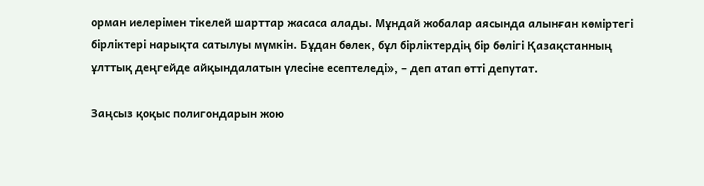орман иелерімен тікелей шарттар жасаса алады. Мұндай жобалар аясында алынған көміртегі бірліктері нарықта сатылуы мүмкін. Бұдан бөлек, бұл бірліктердің бір бөлігі Қазақстанның ұлттық деңгейде айқындалатын үлесіне есептеледі», – деп атап өтті депутат.

Заңсыз қоқыс полигондарын жою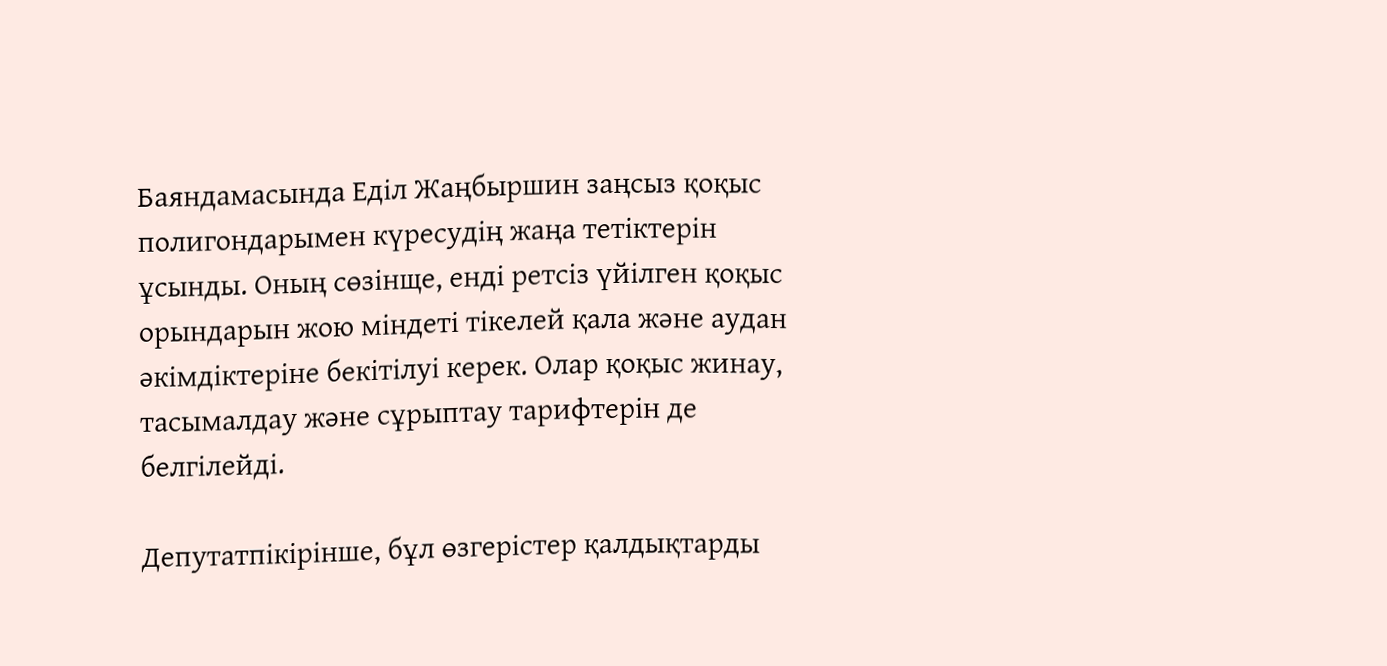Баяндамасында Еділ Жаңбыршин заңсыз қоқыс полигондарымен күресудің жаңа тетіктерін ұсынды. Оның сөзінще, енді ретсіз үйілген қоқыс орындарын жою міндеті тікелей қала және аудан әкімдіктеріне бекітілуі керек. Олар қоқыс жинау, тасымалдау және сұрыптау тарифтерін де белгілейді.

Депутатпікірінше, бұл өзгерістер қалдықтарды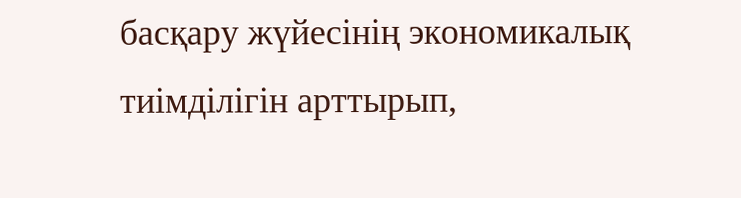басқару жүйесінің экономикалық тиімділігін арттырып,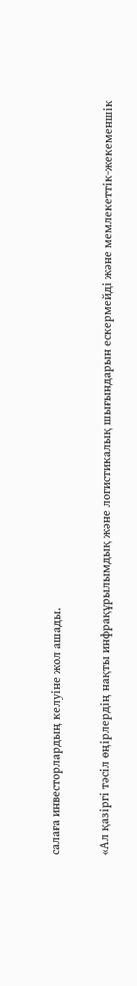салаға инвесторлардың келуіне жол ашады.

«Ал қазіргі тәсіл өңірлердің нақты инфрақұрылымдық және логистикалық шығындарын ескермейді және мемлекеттік-жекеменшік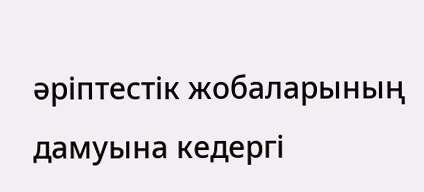әріптестік жобаларының дамуына кедергі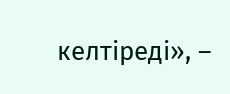келтіреді», –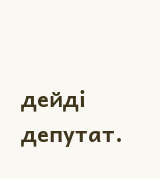дейді депутат.